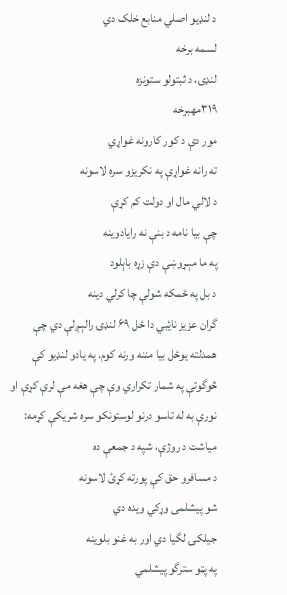د لنډیو اصلي منابع خلک دي
لسمه برخه
لنډۍ، د ثبتولو ستونزه
۳۱۹مهبرخه
مور دې د کور کارونه غواړي
ته رانه غواړې په نکریزو سره لاسونه
د لالي مال او دولت کم کړې
چې بیا نامه د بنې نه رایادوینه
په ما مېـړوښې دې زړه باېلود
د بل په ځمکه شولې چا کرلي دینه
گران عزیز نایٔبي دا ځل ۶۹ لنډۍ رالېـږلې دي چې همدلته یوځل بیا مننه ورنه کوم. په یادو لنډیو کې څوگوتې په شمار تکراري وې چې هغه مې لرې کړې او نورې به له تاسو درنو لوستونکو سره شریکې کړمه:
میاشت د روژې، شپه د جمعې ده
د مسافرو حق کې پورته کړئ لاسونه
شو پیشلمی وړکي ویده دي
جیلکۍ لگیا دي اور به غنو بلوینه
په پټو سترگو پیشلمي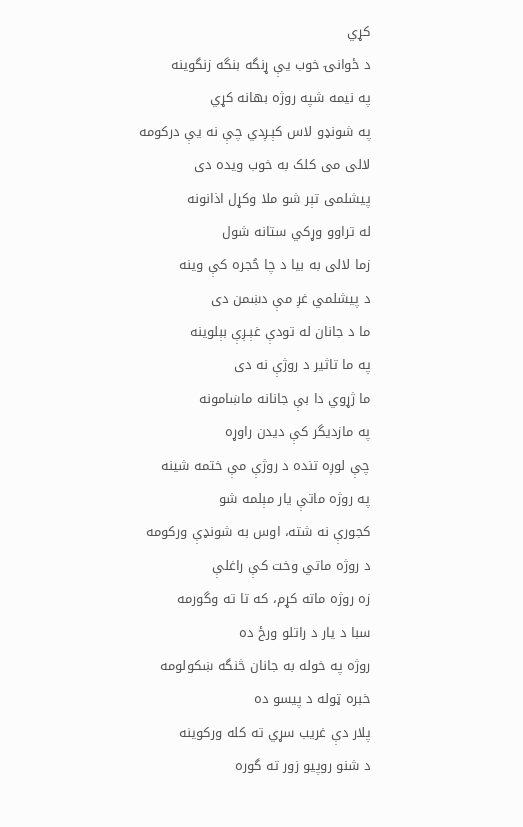کړي
د ځوانۍ خوب یې ړنگه بنگه زنگوینه
په نیمه شپه روژه بهانه کړي
په شونډو لاس کېـږدي چې نه یې درکومه
لالی می کلک به خوب ویده دی
پیشلمی تېر شو ملا وکړل اذانونه
له تراوو وړکي ستانه شول
زما لالی به بیا د چا حُجره کې وینه
د پیشلمي غږ مې دښمن دی
ما د جانان له تودې غېـږې بېلوینه
په ما تاثیر د روژې نه دی
ما ژړوي دا بې جانانه ماښامونه
په مازدیگر کې دیدن راوړه
چې لوږه تنده د روژې مې ختمه شینه
په روژه ماتې یار مېلمه شو
کجورې نه شته، اوس به شونډې ورکومه
د روژه ماتي وخت کې راغلې
زه روژه ماته کړم، که تا ته وگورمه
سبا د یار د راتلو ورځ ده
روژه په خوله به جانان څنگه ښکولومه
خبره ټوله د پیسو ده
پلار دې غریب سړي ته کله ورکوینه
د شنو روپیو زور ته گوره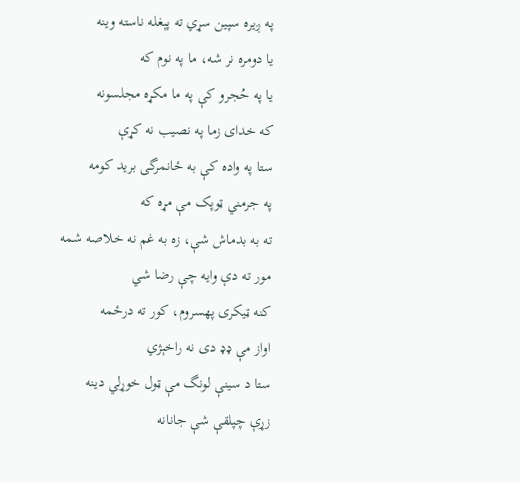په ږیره سپین سړي ته پېغله ناسته وینه
یا دومره نر شه، ما په نوم که
یا په حُجرو کې په ما مکړه مجلسونه
که خدای زما په نصیب نه کړې
ستا په واده کې به ځانمرگی برید کومه
په جرمني ټوپک مې مړه که
ته به بدماش شې، زه به غم نه خلاصه شمه
مور ته دې وایه چې رضا شي
کنه ټیکری پهسروم، کور ته درځمه
اواز مې ډډ دی نه راخېژي
ستا د سینې لونگ مې ټول خوړلي دینه
زړې چپلقې شې جانانه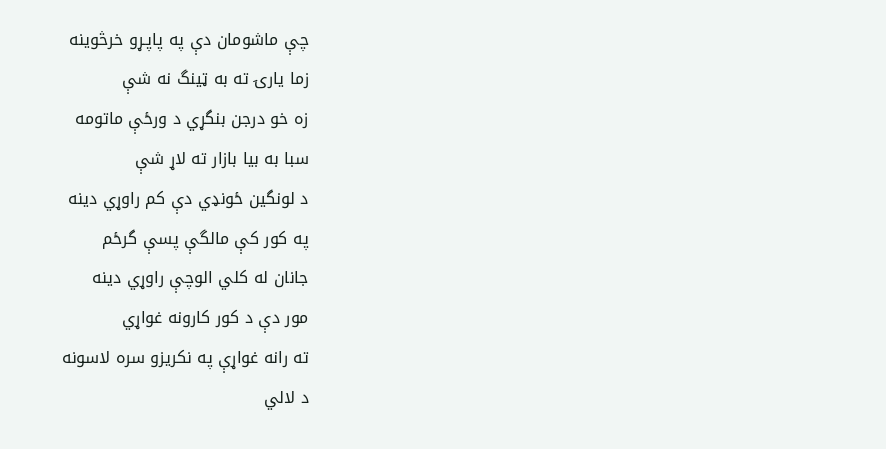چې ماشومان دې په پاپـړو خرڅوینه
زما یارۍ ته به ټینگ نه شې
زه خو درجن بنگړي د ورځې ماتومه
سبا به بیا بازار ته لاړ شې
د لونگین ځونډي دې کم راوړي دینه
په کور کې مالگې پسې گرځم
جانان له کلي الوچې راوړي دینه
مور دې د کور کارونه غواړي
ته رانه غواړې په نکریزو سره لاسونه
د لالي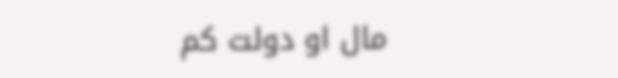مال او دولت کم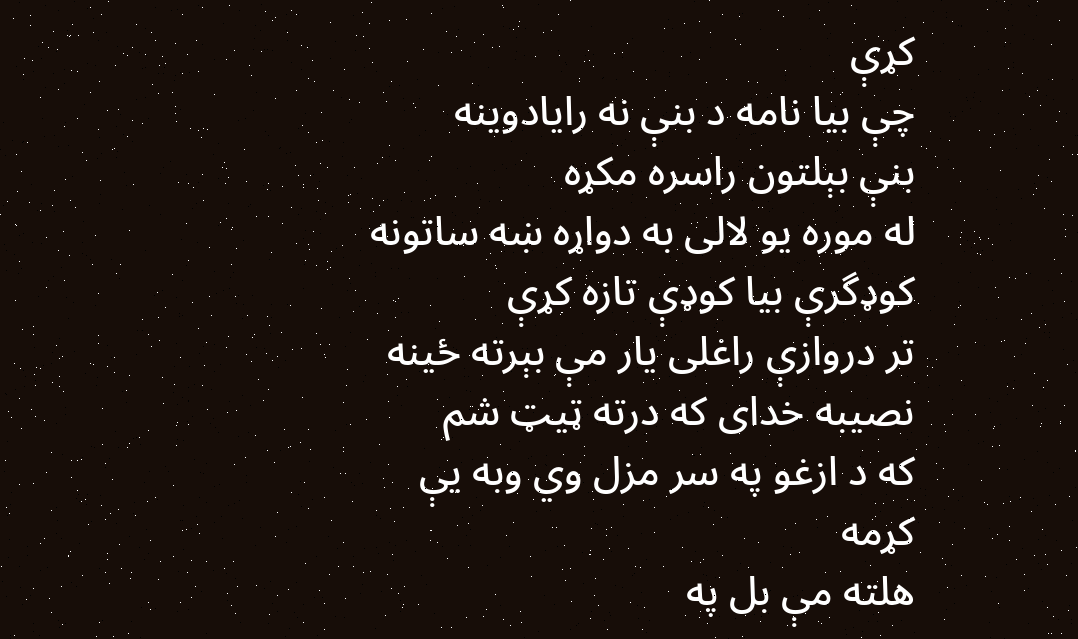کړې
چې بیا نامه د بنې نه رایادوینه
بنې بېلتون راسره مکړه
له موره یو لالی به دواړه ښه ساتونه
کوډگرې بیا کوډې تازه کړې
تر دروازې راغلی یار مې بېرته ځینه
نصیبه خدای که درته ټیټ شم
که د ازغو په سر مزل وي وبه یې کړمه
هلته مې بل په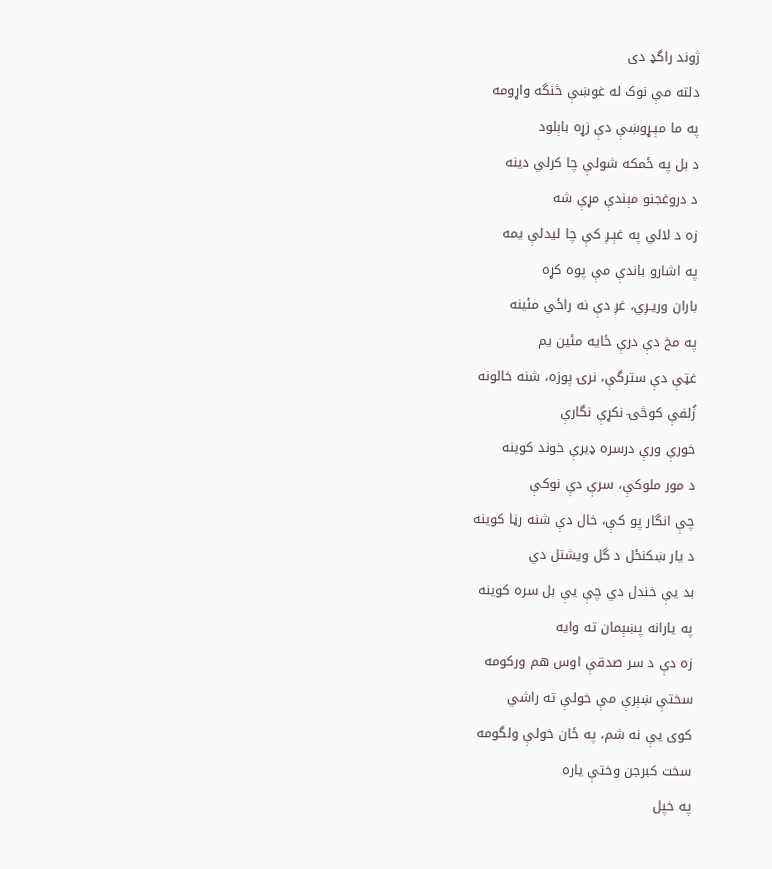ژوند راگډ دی
دلته مې نوک له غوښې څنگه واړومه
په ما مېـړوښې دې زړه باېلود
د بل په ځمکه شولې چا کرلي دینه
د دروغجنو مېندې مړې شه
زه د لالي په غېـږ کې چا لیدلې یمه
په اشارو باندې مې پوه کړه
باران وریـږي، غږ دې نه راځي مئینه
په مخ دې درې ځایه مئین یم
غټې دې سترگې، نرۍ پوزه، شنه خالونه
زُلفې کوڅۍ نکړې نگارې
خورې ورې درسره ډیرې خوند کوینه
د مور ملوکې، سرې دې نوکې
چې انگار پو کې، خال دې شنه رڼا کوینه
د یار ښکنځل د گل ویشتل دي
بد یې خندل دي چې یې بل سره کوینه
په یارانه پښېمان ته وایه
زه دې د سر صدقې اوس هم ورکومه
سختې ښېرې مې خولې ته راشي
کوی یې نه شم، په ځان خولې ولگومه
سخت کبرجن وختې یاره
په خپل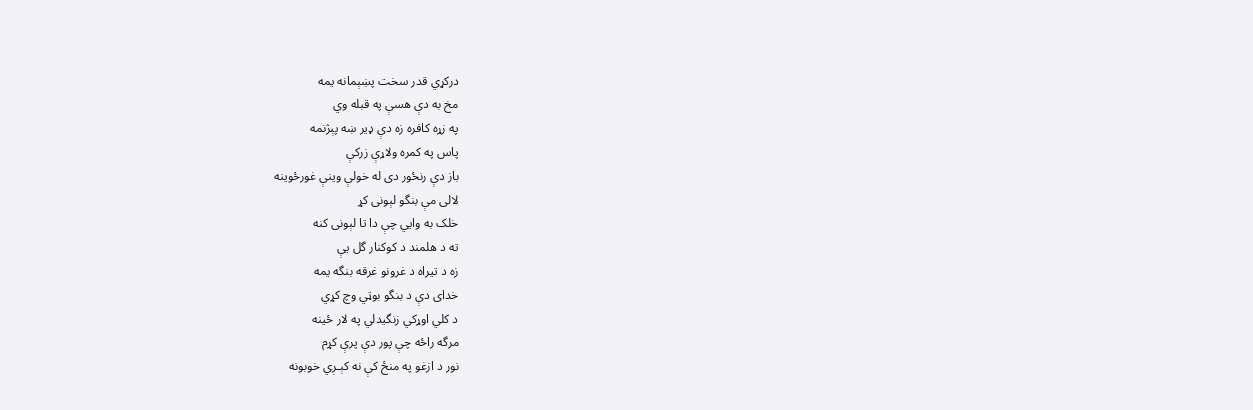درکړي قدر سخت پښېمانه یمه
مخ به دې هسې په قبله وي
په زړه کافره زه دې ډیر ښه پېژنمه
پاس په کمره ولاړې زرکې
باز دې رنځور دی له خولې وینې غورځوینه
لالی مې بنگو لېونی کړ
خلک به وایي چې دا تا لېونی کنه
ته د هلمند د کوکنار گل یې
زه د تیراه د غرونو غرقه بنگه یمه
خدای دې د بنگو بوټي وچ کړي
د کلي اوړکي زنگیدلي په لار ځینه
مرگه راځه چې پور دې پرې کړم
نور د ازغو په منځ کې نه کېـږي خوبونه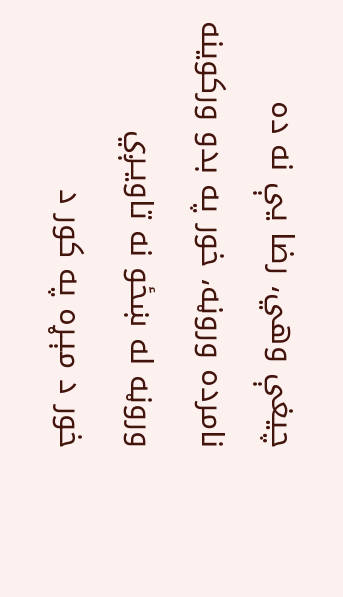چیغې وهي، رضا یې نه ده
نامرده وروڼه، خور په بدو ورکوینه
وروڼه له ښځو نه تاویـږي
خور د مېـړه په کور د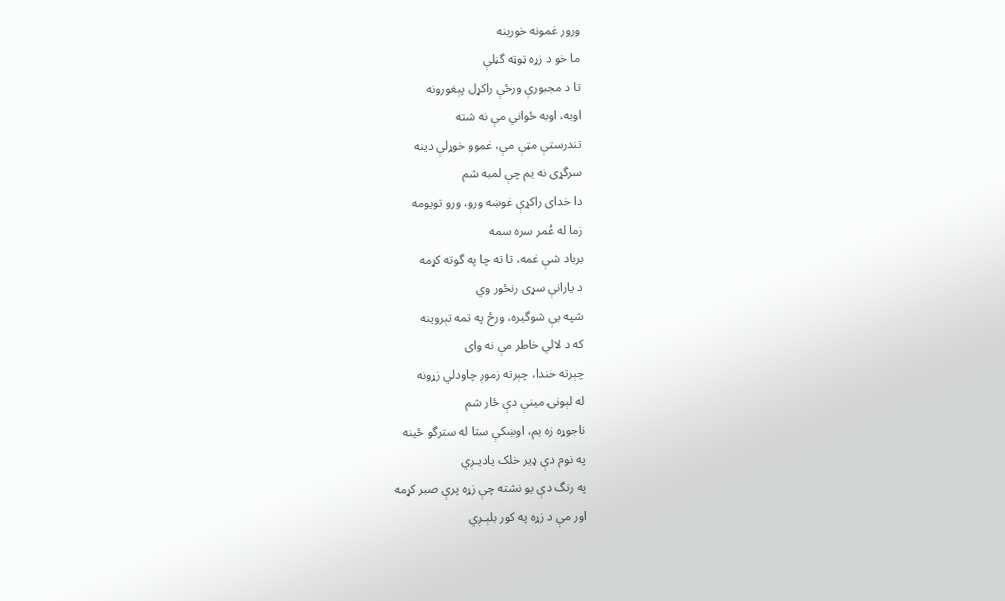ورور غمونه خورینه
ما خو د زړه ټوټه گڼلې
تا د مجبورې ورځې راکړل پېغورونه
اوبه، اوبه ځواني مې نه شته
تندرستې مټې مې، غموو خوړلې دینه
سرگړی نه یم چې لمبه شم
دا خدای راکړې غوښه ورو، ورو تویومه
زما له عُمر سره سمه
برباد شې غمه، تا ته چا په گوته کړمه
د یارانې سړی رنځور وي
شپه یې شوگیره، ورځ په تمه تېروینه
که د لالي خاطر مې نه وای
چېرته خندا، چېرته زموږ چاودلي زړونه
له لېونۍ مینې دې ځار شم
ناجوړه زه یم، اوښکې ستا له سترگو ځینه
په نوم دې ډیر خلک یادیـږي
په رنگ دې یو نشته چې زړه پرې صبر کړمه
اور مې د زړه په کور بلېـږي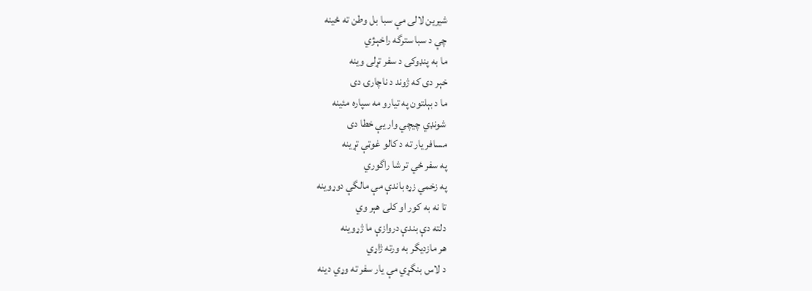شیرین لالی مې سبا بل وطن ته ځینه
چې د سبا سترگه راخېـژي
ما به پنډوکی د سفر تړلی وینه
خېر دی که ژوند د ناچارۍ دی
ما د بېلتون په تیارو مه سپاره مئینه
شونډي چیچي وار یې خطا دی
مسافر یار ته د کالو غوټې تړینه
په سفر ځي تر شا راگوري
په زخمي زړه باندې مې مالگې دوړوینه
تا نه به کور او کلی هېر وي
دلته دې بندې دروازې ما ژړوینه
هر مازدیگر به ورته ژاړي
د لاس بنگړي مې یار سفر ته وړي دینه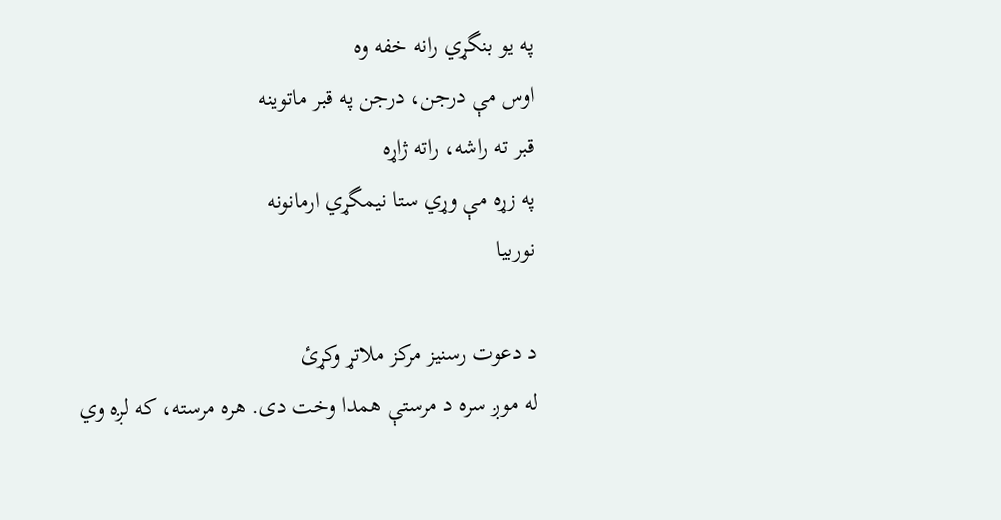په یو بنگړي رانه خفه وه
اوس مې درجن، درجن په قبر ماتوینه
قبر ته راشه، راته ژاړه
په زړه مې وړي ستا نیمگړي ارمانونه
نوربیا

د دعوت رسنیز مرکز ملاتړ وکړئ
له موږ سره د مرستې همدا وخت دی. هره مرسته، که لږه وي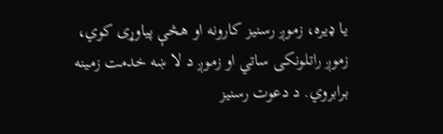یا ډیره، زموږ رسنیز کارونه او هڅې پیاوړی کوي، زموږ راتلونکی ساتي او زموږ د لا ښه خدمت زمینه برابروي. د دعوت رسنیز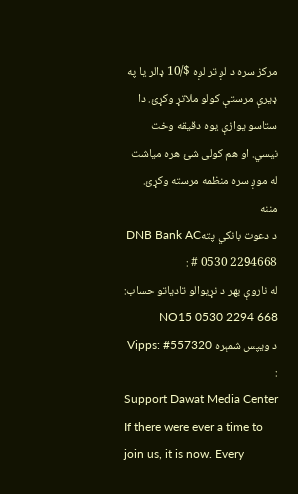مرکز سره د لږ تر لږه $/10 ډالر یا په ډیرې مرستې کولو ملاتړ وکړئ. دا ستاسو یوازې یوه دقیقه وخت نیسي. او هم کولی شئ هره میاشت له موږ سره منظمه مرسته وکړئ. مننه
د دعوت بانکي پتهDNB Bank AC # 0530 2294668 :
له ناروې بهر د نړیوالو تادیاتو حساب: NO15 0530 2294 668
د ویپس شمېره Vipps: #557320 :
Support Dawat Media Center
If there were ever a time to join us, it is now. Every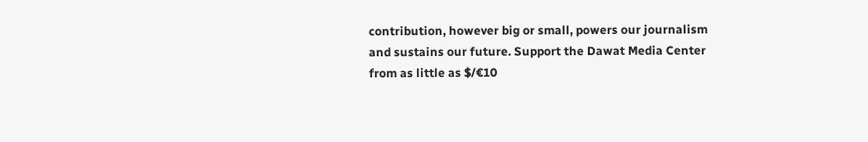contribution, however big or small, powers our journalism and sustains our future. Support the Dawat Media Center from as little as $/€10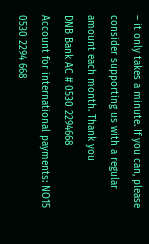– it only takes a minute. If you can, please consider supporting us with a regular amount each month. Thank you
DNB Bank AC # 0530 2294668
Account for international payments: NO15 0530 2294 668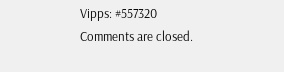Vipps: #557320
Comments are closed.